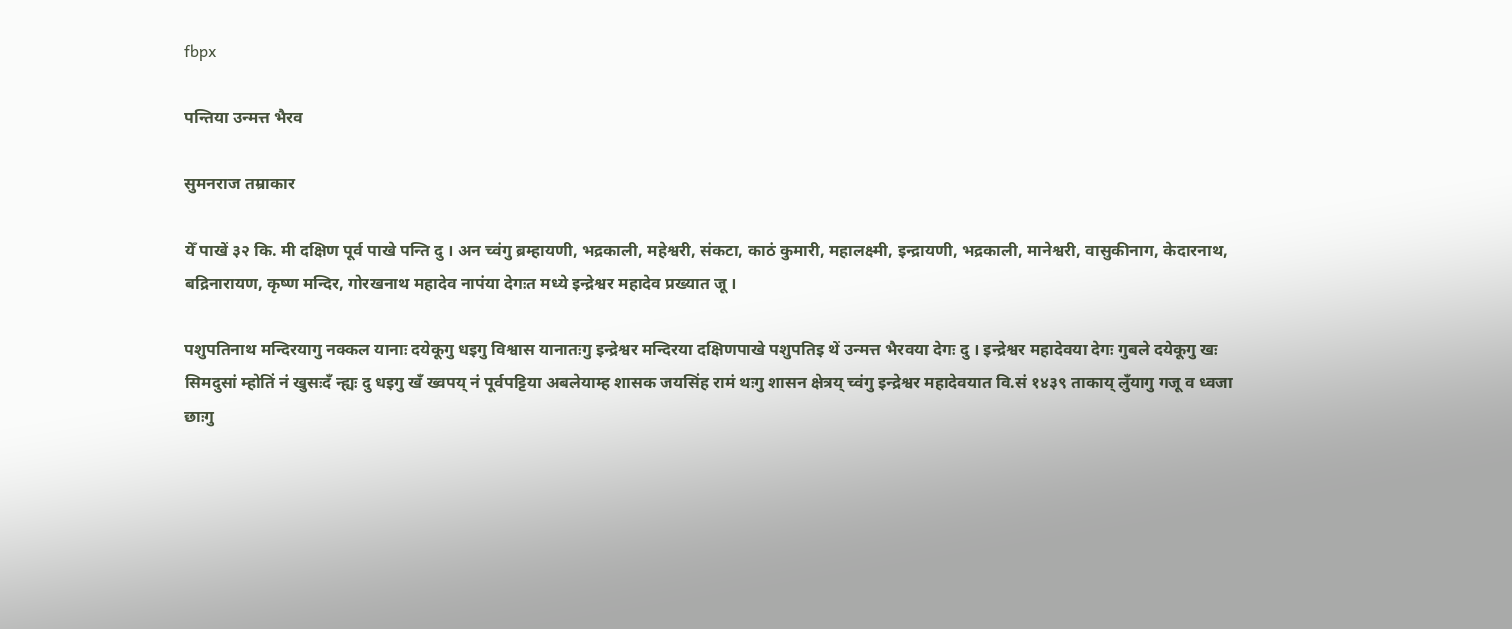fbpx

पन्तिया उन्मत्त भैरव

सुमनराज तम्राकार

येँ पाखें ३२ कि. मी दक्षिण पूर्व पाखे पन्ति दु । अन च्वंगु ब्रम्हायणी, भद्रकाली, महेश्वरी, संकटा, काठं कुमारी, महालक्ष्मी, इन्द्रायणी, भद्रकाली, मानेश्वरी, वासुकीनाग, केदारनाथ, बद्रिनारायण, कृष्ण मन्दिर, गोरखनाथ महादेव नापंया देगःत मध्ये इन्द्रेश्वर महादेव प्रख्यात जू ।

पशुपतिनाथ मन्दिरयागु नक्कल यानाः दयेकूगु धइगु विश्वास यानातःगु इन्द्रेश्वर मन्दिरया दक्षिणपाखे पशुपतिइ थें उन्मत्त भैरवया देगः दु । इन्द्रेश्वर महादेवया देगः गुबले दयेकूगु खः सिमदुसां म्होतिं नं खुसःदँ न्ह्यः दु धइगु खँ ख्वपय् नं पूर्वपट्टिया अबलेयाम्ह शासक जयसिंह रामं थःगु शासन क्षेत्रय् च्वंगु इन्द्रेश्वर महादेवयात वि.सं १४३९ ताकाय् लुँयागु गजू व ध्वजा छाःगु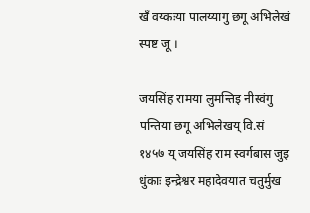खँ वय्कःया पालय्यागु छगू अभिलेखं स्पष्ट जू ।

जयसिंह रामया लुमन्तिइ नीस्वंगु पन्तिया छगू अभिलेखय् वि.सं १४५७ य् जयसिंह राम स्वर्गबास जुइ धुंकाः इन्द्रेश्वर महादेवयात चतुर्मुख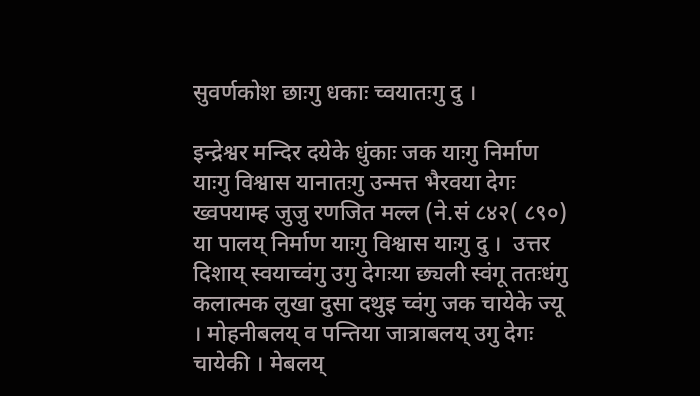सुवर्णकोश छाःगु धकाः च्वयातःगु दु ।

इन्द्रेश्वर मन्दिर दयेके धुंकाः जक याःगु निर्माण याःगु विश्वास यानातःगु उन्मत्त भैरवया देगः ख्वपयाम्ह जुजु रणजित मल्ल (ने.सं ८४२( ८९०) या पालय् निर्माण याःगु विश्वास याःगु दु ।  उत्तर दिशाय् स्वयाच्वंगु उगु देगःया छ्यली स्वंगू ततःधंगु कलात्मक लुखा दुसा दथुइ च्वंगु जक चायेके ज्यू । मोहनीबलय् व पन्तिया जात्राबलय् उगु देगः चायेकी । मेबलय्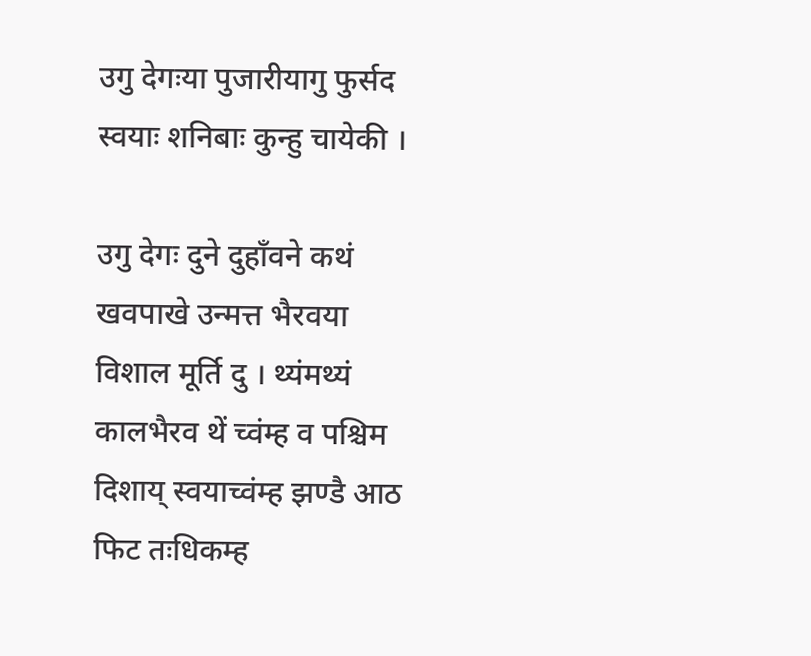उगु देगःया पुजारीयागु फुर्सद स्वयाः शनिबाः कुन्हु चायेकी ।

उगु देगः दुने दुहाँवने कथं खवपाखे उन्मत्त भैरवया विशाल मूर्ति दु । थ्यंमथ्यं कालभैरव थें च्वंम्ह व पश्चिम दिशाय् स्वयाच्वंम्ह झण्डै आठ फिट तःधिकम्ह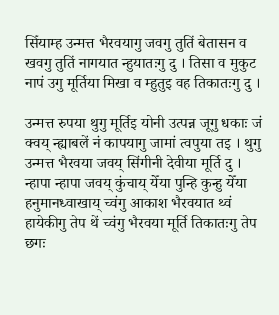सिँयाम्ह उन्मत्त भैरवयागु जवगु तुतिं बेतासन व खवगु तुतिं नागयात न्हुयातःगु दु । तिसा व मुकुट नापं उगु मूर्तिया मिखा व म्हुतुइ वह तिकातःगु दु ।

उन्मत्त रुपया थुगु मूर्तिइ योनी उत्पन्न जूगु धकाः जं क्वय् न्ह्याबलें नं कापयागु जामां त्वपुया तइ । थुगु उन्मत्त भैरवया जवय् सिंगीनी देवीया मूर्ति दु । न्हापा न्हापा जवय् कुंचाय् येँया पुन्हि कुन्हु येँया हनुमानध्वाखाय् च्वंगु आकाश भैरवयात थ्वं हायेकीगु तेप थें च्वंगु भैरवया मूर्ति तिकातःगु तेप छगः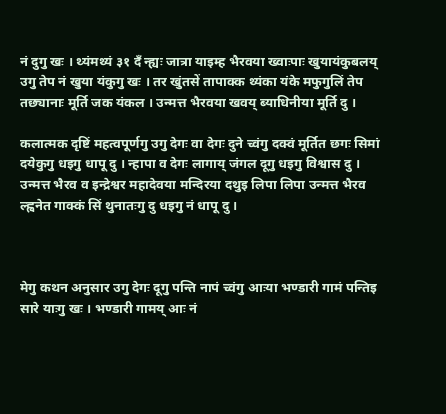नं दुगु खः । थ्यंमथ्यं ३१ दँ न्ह्यः जात्रा याइम्ह भैरवया ख्वाःपाः खुयायंकुबलय् उगु तेप नं खुया यंकुगु खः । तर खुंतसें तापाक्क थ्यंका यंके मफुगुलिं तेप तछ्यानाः मूर्ति जक यंकल । उन्मत्त भैरवया खवय् ब्याधिनीया मूर्ति दु ।

कलात्मक दृष्टिं महत्वपूर्णगु उगु देगः वा देगः दुने च्वंगु दक्वं मूर्तित छगः सिमां दयेकुगु धइगु धापू दु । न्हापा व देगः लागाय् जंगल दूगु धइगु विश्वास दु । उन्मत्त भैरव व इन्द्रेश्वर महादेवया मन्दिरया दथुइ लिपा लिपा उन्मत्त भैरव ल्ह्वनेत गाक्कं सिं थुनातःगु दु धइगु नं धापू दु ।



मेगु कथन अनुसार उगु देगः दूगु पन्ति नापं च्वंगु आःया भण्डारी गामं पन्तिइ सारे याःगु खः । भण्डारी गामय् आः नं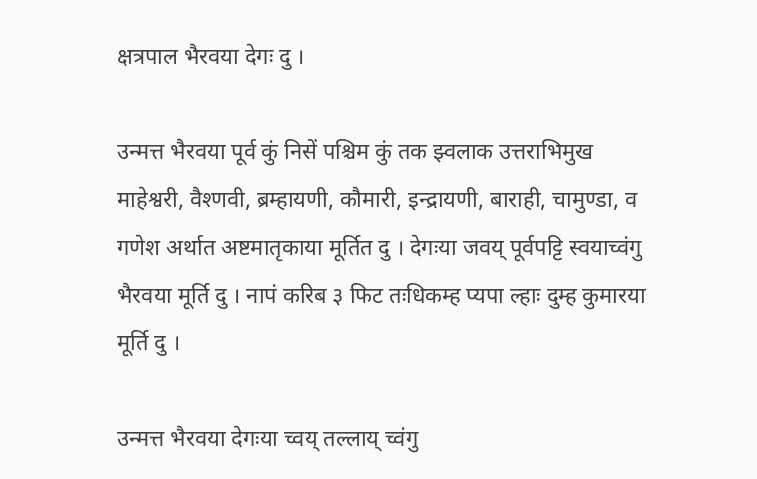क्षत्रपाल भैरवया देगः दु ।

उन्मत्त भैरवया पूर्व कुं निसें पश्चिम कुं तक झ्वलाक उत्तराभिमुख माहेश्वरी, वैश्णवी, ब्रम्हायणी, कौमारी, इन्द्रायणी, बाराही, चामुण्डा, व गणेश अर्थात अष्टमातृकाया मूर्तित दु । देगःया जवय् पूर्वपट्टि स्वयाच्वंगु भैरवया मूर्ति दु । नापं करिब ३ फिट तःधिकम्ह प्यपा ल्हाः दुम्ह कुमारया मूर्ति दु ।

उन्मत्त भैरवया देगःया च्वय् तल्लाय् च्वंगु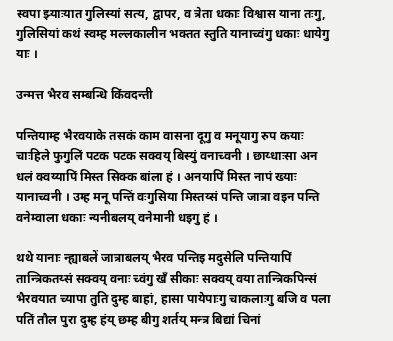स्वपा झ्याःयात गुलिस्यां सत्य, द्वापर, व त्रेता धकाः विश्वास याना तःगु, गुलिसियां कथं स्वम्ह मल्लकालीन भक्तत स्तुति यानाच्वंगु धकाः धायेगु याः ।

उन्मत्त भैरव सम्बन्धि किंवदन्ती

पन्तियाम्ह भैरवयाके तसकं काम वासना दूगु व मनूयागु रुप कयाः चाःहिले फुगुलिं पटक पटक सक्वय् बिस्युं वनाच्वनी । छाय्धाःसा अन धलं क्वय्यापिं मिस्त सिक्क बांला हं । अनयापिं मिस्त नापं ख्याः यानाच्वनी । उम्ह मनू पन्तिं वःगुसिया मिस्तय्सं पन्ति जात्रा वइन पन्ति वनेम्वाला धकाः न्यनीबलय् वनेमानी धइगु हं ।

थथे यानाः न्ह्याबलें जात्राबलय् भैरव पन्तिइ मदुसेलि पन्तियापिं तान्त्रिकतय्सं सक्वय् वनाः च्वंगु खँ सीकाः सक्वय् वया तान्त्रिकपिन्सं भैरवयात च्यापा तुति दुम्ह बाहां, हासा पायेपाःगु चाकलाःगु बजि व पला पतिं तौल पुरा दुम्ह हंय् छम्ह बीगु शर्तय् मन्त्र बिद्यां चिनां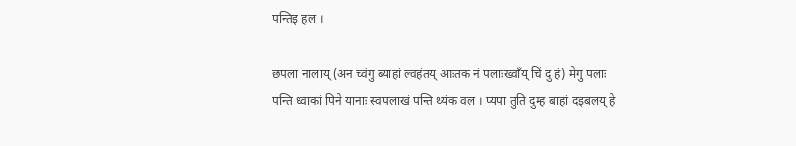पन्तिइ हल ।

छपला नालाय् (अन च्वंगु ब्याहां ल्वहंतय् आःतक नं पलाःख्वाँय् चिं दु हं) मेगु पलाः पन्ति ध्वाकां पिने यानाः स्वपलाखं पन्ति थ्यंक वल । प्यपा तुति दुम्ह बाहां दइबलय् हे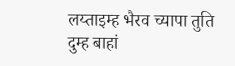लय्ताइम्ह भैरव च्यापा तुति दुम्ह बाहां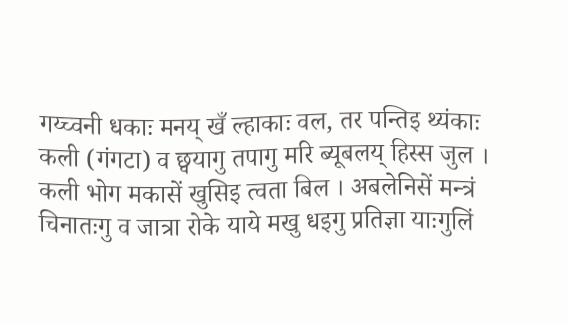गय्च्वनी धकाः मनय् खँ ल्हाकाः वल, तर पन्तिइ थ्यंकाः कली (गंगटा) व छ्वयागु तपागु मरि ब्यूबलय् हिस्स जुल । कली भोग मकासें खुसिइ त्वता बिल । अबलेनिसें मन्त्रं चिनातःगु व जात्रा रोके याये मखु धइगु प्रतिज्ञा याःगुलिं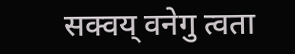सक्वय् वनेगु त्वता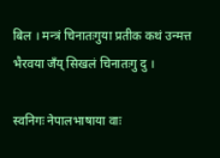बिल । मन्त्रं चिनातःगुया प्रतीक कथं उन्मत्त भैरवया जँय् सिखलं चिनातःगु दु ।

स्वनिगः नेपालभाषाया वाः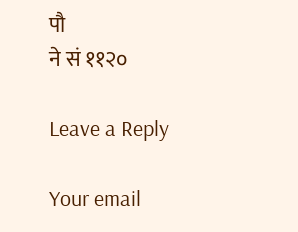पौ
ने सं ११२०

Leave a Reply

Your email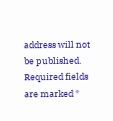address will not be published. Required fields are marked *